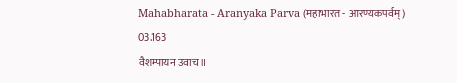Mahabharata - Aranyaka Parva (महाभारत - आरण्यकपर्वम्)
03.163
वैशम्पायन उवाच॥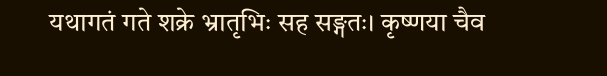यथागतं गते शक्रे भ्रातृभिः सह सङ्गतः। कृष्णया चैव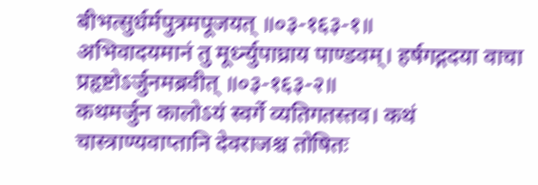बीभत्सुर्धर्मपुत्रमपूजयत् ॥०३-१६३-१॥
अभिवादयमानं तु मूर्ध्न्युपाघ्राय पाण्डवम्। हर्षगद्गदया वाचा प्रहृष्टोऽर्जुनमब्रवीत् ॥०३-१६३-२॥
कथमर्जुन कालोऽयं स्वर्गे व्यतिगतस्तव। कथं चास्त्राण्यवाप्तानि देवराजश्च तोषितः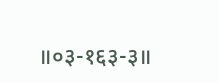॥०३-१६३-३॥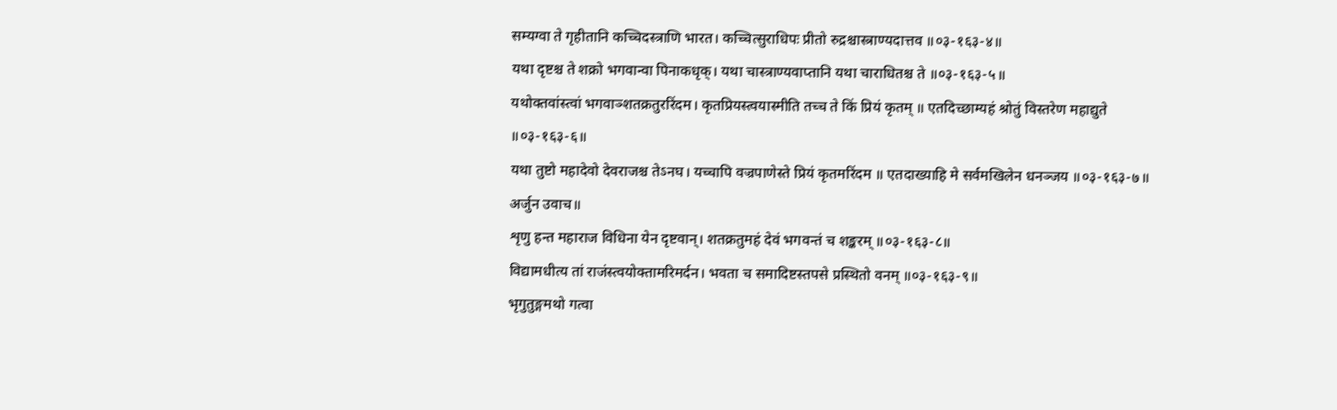सम्यग्वा ते गृहीतानि कच्चिदस्त्राणि भारत। कच्चित्सुराधिपः प्रीतो रुद्रश्चास्त्राण्यदात्तव ॥०३-१६३-४॥
यथा दृष्टश्च ते शक्रो भगवान्वा पिनाकधृक्। यथा चास्त्राण्यवाप्तानि यथा चाराधितश्च ते ॥०३-१६३-५॥
यथोक्तवांस्त्वां भगवाञ्शतक्रतुररिंदम। कृतप्रियस्त्वयास्मीति तच्च ते किं प्रियं कृतम् ॥ एतदिच्छाम्यहं श्रोतुं विस्तरेण महाद्युते ॥०३-१६३-६॥
यथा तुष्टो महादेवो देवराजश्च तेऽनघ। यच्चापि वज्रपाणेस्ते प्रियं कृतमरिंदम ॥ एतदाख्याहि मे सर्वमखिलेन धनञ्जय ॥०३-१६३-७॥
अर्जुन उवाच॥
शृणु हन्त महाराज विधिना येन दृष्टवान्। शतक्रतुमहं देवं भगवन्तं च शङ्करम् ॥०३-१६३-८॥
विद्यामधीत्य तां राजंस्त्वयोक्तामरिमर्दन। भवता च समादिष्टस्तपसे प्रस्थितो वनम् ॥०३-१६३-९॥
भृगुतुङ्गमथो गत्वा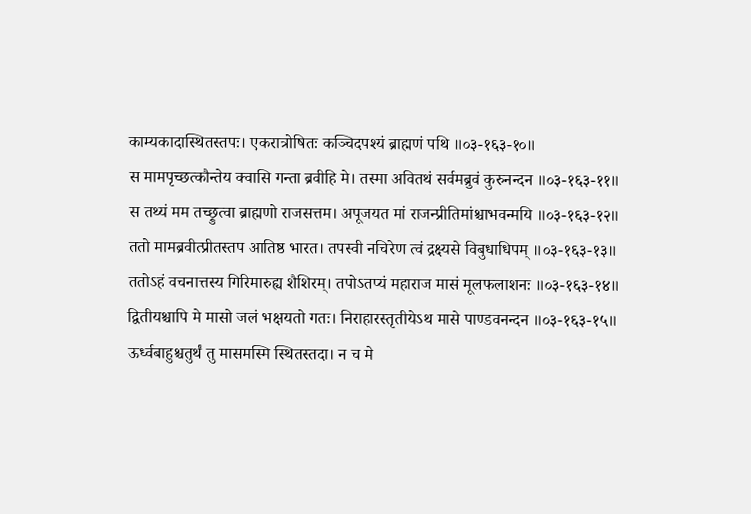काम्यकादास्थितस्तपः। एकरात्रोषितः कञ्चिदपश्यं ब्राह्मणं पथि ॥०३-१६३-१०॥
स मामपृच्छत्कौन्तेय क्वासि गन्ता ब्रवीहि मे। तस्मा अवितथं सर्वमब्रुवं कुरुनन्दन ॥०३-१६३-११॥
स तथ्यं मम तच्छ्रुत्वा ब्राह्मणो राजसत्तम। अपूजयत मां राजन्प्रीतिमांश्चाभवन्मयि ॥०३-१६३-१२॥
ततो मामब्रवीत्प्रीतस्तप आतिष्ठ भारत। तपस्वी नचिरेण त्वं द्रक्ष्यसे विबुधाधिपम् ॥०३-१६३-१३॥
ततोऽहं वचनात्तस्य गिरिमारुह्य शैशिरम्। तपोऽतप्यं महाराज मासं मूलफलाशनः ॥०३-१६३-१४॥
द्वितीयश्चापि मे मासो जलं भक्षयतो गतः। निराहारस्तृतीयेऽथ मासे पाण्डवनन्दन ॥०३-१६३-१५॥
ऊर्ध्वबाहुश्चतुर्थं तु मासमस्मि स्थितस्तदा। न च मे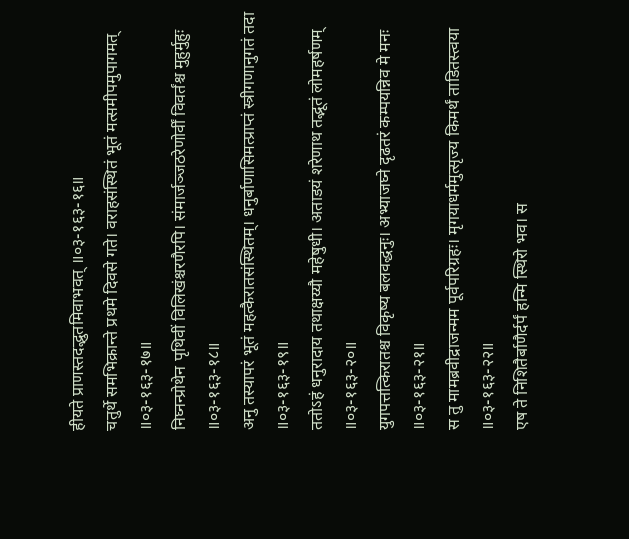हीयते प्राणस्तदद्भुतमिवाभवत् ॥०३-१६३-१६॥
चतुर्थे समभिक्रान्ते प्रथमे दिवसे गते। वराहसंस्थितं भूतं मत्समीपमुपागमत् ॥०३-१६३-१७॥
निघ्नन्प्रोथेन पृथिवीं विलिखंश्चरणैरपि। संमार्जञ्जठरेणोर्वीं विवर्तंश्च मुहुर्मुहुः ॥०३-१६३-१८॥
अनु तस्यापरं भूतं महत्कैरातसंस्थितम्। धनुर्बाणासिमत्प्राप्तं स्त्रीगणानुगतं तदा ॥०३-१६३-१९॥
ततोऽहं धनुरादाय तथाक्षय्यौ महेषुधी। अताडयं शरेणाथ तद्भूतं लोमहर्षणम् ॥०३-१६३-२०॥
युगपत्तत्किरातश्च विकृष्य बलवद्धनुः। अभ्याजघ्ने दृढतरं कम्पयन्निव मे मनः ॥०३-१६३-२१॥
स तु मामब्रवीद्राजन्मम पूर्वपरिग्रहः। मृगयाधर्ममुत्सृज्य किमर्थं ताडितस्त्वया ॥०३-१६३-२२॥
एष ते निशितैर्बाणैर्दर्पं हन्मि स्थिरो भव। स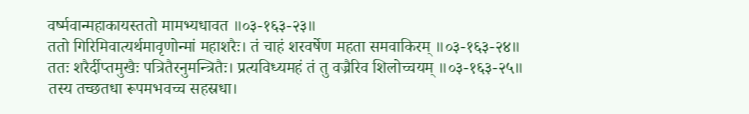वर्ष्मवान्महाकायस्ततो मामभ्यधावत ॥०३-१६३-२३॥
ततो गिरिमिवात्यर्थमावृणोन्मां महाशरैः। तं चाहं शरवर्षेण महता समवाकिरम् ॥०३-१६३-२४॥
ततः शरैर्दीप्तमुखैः पत्रितैरनुमन्त्रितैः। प्रत्यविध्यमहं तं तु वज्रैरिव शिलोच्चयम् ॥०३-१६३-२५॥
तस्य तच्छतधा रूपमभवच्च सहस्रधा।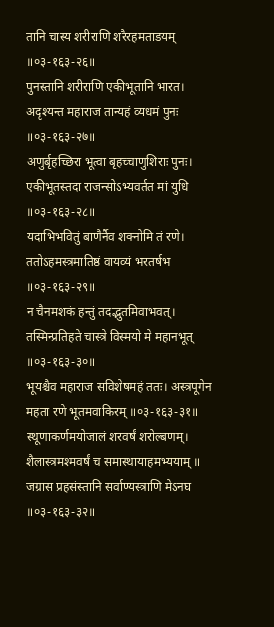तानि चास्य शरीराणि शरैरहमताडयम् ॥०३-१६३-२६॥
पुनस्तानि शरीराणि एकीभूतानि भारत। अदृश्यन्त महाराज तान्यहं व्यधमं पुनः ॥०३-१६३-२७॥
अणुर्बृहच्छिरा भूत्वा बृहच्चाणुशिराः पुनः। एकीभूतस्तदा राजन्सोऽभ्यवर्तत मां युधि ॥०३-१६३-२८॥
यदाभिभवितुं बाणैर्नैव शक्नोमि तं रणे। ततोऽहमस्त्रमातिष्ठं वायव्यं भरतर्षभ ॥०३-१६३-२९॥
न चैनमशकं हन्तुं तदद्भुतमिवाभवत्। तस्मिन्प्रतिहते चास्त्रे विस्मयो मे महानभूत् ॥०३-१६३-३०॥
भूयश्चैव महाराज सविशेषमहं ततः। अस्त्रपूगेन महता रणे भूतमवाकिरम् ॥०३-१६३-३१॥
स्थूणाकर्णमयोजालं शरवर्षं शरोल्बणम्। शैलास्त्रमश्मवर्षं च समास्थायाहमभ्ययाम् ॥ जग्रास प्रहसंस्तानि सर्वाण्यस्त्राणि मेऽनघ ॥०३-१६३-३२॥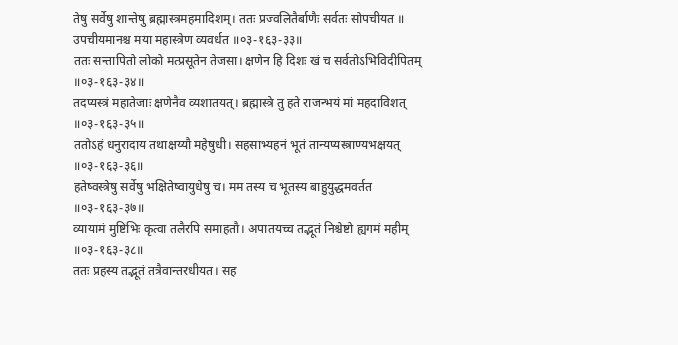तेषु सर्वेषु शान्तेषु ब्रह्मास्त्रमहमादिशम्। ततः प्रज्वलितैर्बाणैः सर्वतः सोपचीयत ॥ उपचीयमानश्च मया महास्त्रेण व्यवर्धत ॥०३-१६३-३३॥
ततः सन्तापितो लोको मत्प्रसूतेन तेजसा। क्षणेन हि दिशः खं च सर्वतोऽभिविदीपितम् ॥०३-१६३-३४॥
तदप्यस्त्रं महातेजाः क्षणेनैव व्यशातयत्। ब्रह्मास्त्रे तु हते राजन्भयं मां महदाविशत् ॥०३-१६३-३५॥
ततोऽहं धनुरादाय तथाक्षय्यौ महेषुधी। सहसाभ्यहनं भूतं तान्यप्यस्त्राण्यभक्षयत् ॥०३-१६३-३६॥
हतेष्वस्त्रेषु सर्वेषु भक्षितेष्वायुधेषु च। मम तस्य च भूतस्य बाहुयुद्धमवर्तत ॥०३-१६३-३७॥
व्यायामं मुष्टिभिः कृत्वा तलैरपि समाहतौ। अपातयच्च तद्भूतं निश्चेष्टो ह्यगमं महीम् ॥०३-१६३-३८॥
ततः प्रहस्य तद्भूतं तत्रैवान्तरधीयत। सह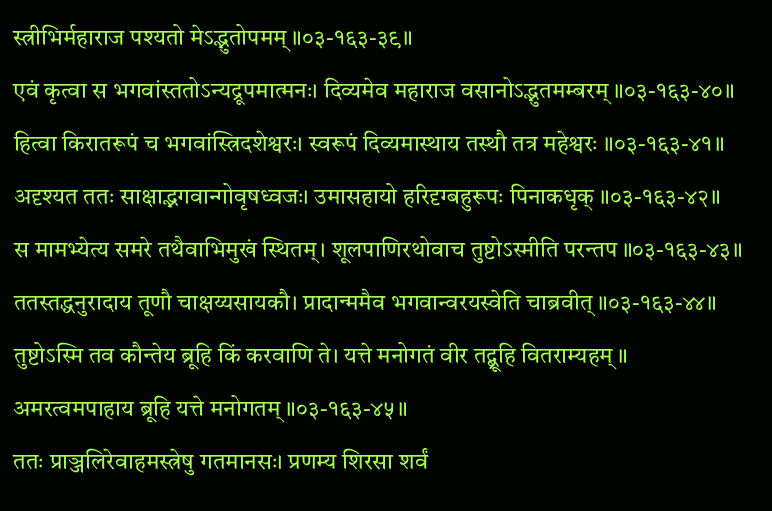स्त्रीभिर्महाराज पश्यतो मेऽद्भुतोपमम् ॥०३-१६३-३९॥
एवं कृत्वा स भगवांस्ततोऽन्यद्रूपमात्मनः। दिव्यमेव महाराज वसानोऽद्भुतमम्बरम् ॥०३-१६३-४०॥
हित्वा किरातरूपं च भगवांस्त्रिदशेश्वरः। स्वरूपं दिव्यमास्थाय तस्थौ तत्र महेश्वरः ॥०३-१६३-४१॥
अदृश्यत ततः साक्षाद्भगवान्गोवृषध्वजः। उमासहायो हरिदृग्बहुरूपः पिनाकधृक् ॥०३-१६३-४२॥
स मामभ्येत्य समरे तथैवाभिमुखं स्थितम्। शूलपाणिरथोवाच तुष्टोऽस्मीति परन्तप ॥०३-१६३-४३॥
ततस्तद्धनुरादाय तूणौ चाक्षय्यसायकौ। प्रादान्ममैव भगवान्वरयस्वेति चाब्रवीत् ॥०३-१६३-४४॥
तुष्टोऽस्मि तव कौन्तेय ब्रूहि किं करवाणि ते। यत्ते मनोगतं वीर तद्ब्रूहि वितराम्यहम् ॥ अमरत्वमपाहाय ब्रूहि यत्ते मनोगतम् ॥०३-१६३-४५॥
ततः प्राञ्जलिरेवाहमस्त्रेषु गतमानसः। प्रणम्य शिरसा शर्वं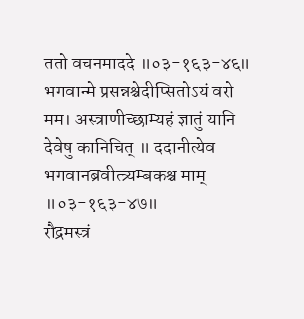ततो वचनमाददे ॥०३-१६३-४६॥
भगवान्मे प्रसन्नश्चेदीप्सितोऽयं वरो मम। अस्त्राणीच्छाम्यहं ज्ञातुं यानि देवेषु कानिचित् ॥ ददानीत्येव भगवानब्रवीत्त्र्यम्बकश्च माम् ॥०३-१६३-४७॥
रौद्रमस्त्रं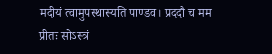मदीयं त्वामुपस्थास्यति पाण्डव। प्रददौ च मम प्रीतः सोऽस्त्रं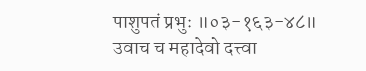पाशुपतं प्रभुः ॥०३-१६३-४८॥
उवाच च महादेवो दत्त्वा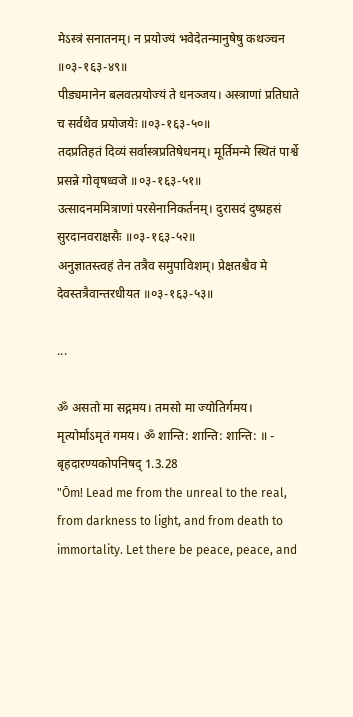मेऽस्त्रं सनातनम्। न प्रयोज्यं भवेदेतन्मानुषेषु कथञ्चन ॥०३-१६३-४९॥
पीड्यमानेन बलवत्प्रयोज्यं ते धनञ्जय। अस्त्राणां प्रतिघाते च सर्वथैव प्रयोजयेः ॥०३-१६३-५०॥
तदप्रतिहतं दिव्यं सर्वास्त्रप्रतिषेधनम्। मूर्तिमन्मे स्थितं पार्श्वे प्रसन्ने गोवृषध्वजे ॥०३-१६३-५१॥
उत्सादनममित्राणां परसेनानिकर्तनम्। दुरासदं दुष्प्रहसं सुरदानवराक्षसैः ॥०३-१६३-५२॥
अनुज्ञातस्त्वहं तेन तत्रैव समुपाविशम्। प्रेक्षतश्चैव मे देवस्तत्रैवान्तरधीयत ॥०३-१६३-५३॥

...

ॐ असतो मा सद्गमय। तमसो मा ज्योतिर्गमय। मृत्योर्माऽमृतं गमय। ॐ शान्ति: शान्ति: शान्ति: ॥ - बृहदारण्यकोपनिषद् 1.3.28
"Ōm! Lead me from the unreal to the real, from darkness to light, and from death to immortality. Let there be peace, peace, and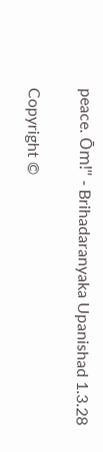peace. Ōm!" - Brihadaranyaka Upanishad 1.3.28

Copyright ©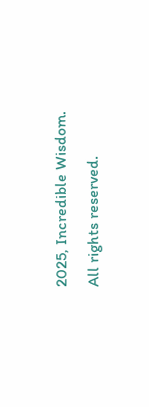2025, Incredible Wisdom.
All rights reserved.